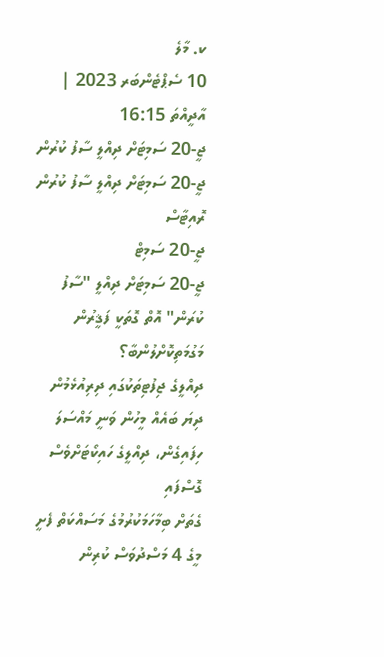ކ. މާލެ
10 ސެޕްޓެންބަރ 2023 | އާދީއްތަ 16:15
ޖީ-20 ސަމިޓަށް ދިއްލީ ސާފު ކުރުން
ޖީ-20 ސަމިޓަށް ދިއްލީ ސާފު ކުރުން
ރޮއިޓާސް
ޖީ-20 ސަމިޓް
ޖީ-20 ސަމިޓަށް ދިއްލީ "ސާފު ކުރަން" އޮތް ގޮތަކީ ފަޤީރުން މަގުމަތިކޮށްލުންބާ؟
ދިއްލީގެ ޖިފުޓިތަކުގައި ދިރިއުޅެމުން ދިޔަ ބައެއް މީހުން ވަނީ މައްސަލަ ހިފައިގެން، ދިއްލީގެ ހައިކޯޓަށްވެސް ގޮސްފައި
ގެތަށް ބިމާހަމަކުރުމުގެ މަސައްކަތް ފެށީ މީގެ 4 މަސްދުވަސް ކުރިން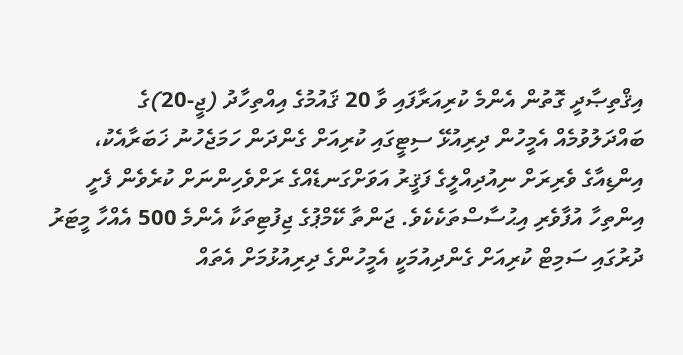އިޤްތިޞާދީ ގޮތުން އެންމެ ކުރިއަރާފައި ވާ 20 ޤައުމުގެ އިއްތިހާދު (ޖީ-20)ގެ ބައްދަލުވުމެއް އެމީހުން ދިރިއުޅޭ ސިޓީގައި ކުރިއަށް ގެންދަން ހަމަޖެހުނު ޚަބަރާއެކު، އިންޑިއާގެ ވެރިރަށް ނިއުދިއްލީގެ ފަޤީރު އަވަށްގަނޑެއްގެ ރަށްވެހިންނަށް ކުރެވެން ފެށީ އިންތިހާ އުފާވެރި އިޙުސާސްތަކެކެވެ. ޖަންތާ ކޭމްޕުގެ ޖިފުޓިތަކާ އެންމެ 500 އެއްހާ މީޓަރު ދުރުގައި ސަމިޓް ކުރިއަށް ގެންދިއުމަކީ އެމީހުންގެ ދިރިއުޅުމަށް އެތައް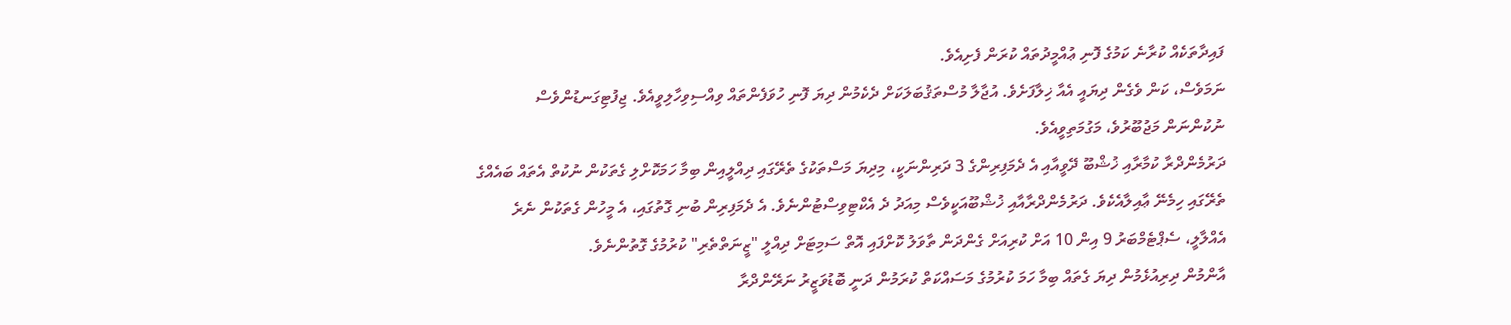ފައިދާތަކެއް ކުރާނެ ކަމުގެ ފޮނި ޢުއްމީދުތައް ކުރަން ފެށިއެވެ.
ނަމަވެސް، ކަން ވެގެން ދިޔައީ އެއާ ޚިލާފަށެވެ. އުޖާލާ މުސްތަޤުބަލަކަށް ދެކެމުން ދިޔަ ފޮނި ހުވަފެންތައް ވިއްސިވިހާލިވީއެވެ. ޖިފުޓިގަނޑުންވެސް ނުކުންނަން މަޖުބޫރުވެ، މަގުމަތިވީއެވެ.
ދަރުމެންދްރާ ކުމާރާއި ޚުޝްބޫ ދޭވީއާއި އެ ދެމަފިރިންގެ 3 ދަރިންނަކީ، މިދިޔަ މަސްތަކުގެ ތެރޭގައި ދިއްލީއިން ބިމާ ހަމަކޮށްލި ގެތަކުން ނުކުތް އެތައް ބައެއްގެ ތެރޭގައި ހިމެނޭ ޢާއިލާއެކެވެ. ދަރުމެންދްރާއާއި ޚުޝްބޫއަކީވެސް މިއަދު ދެ އެކްޓިވިސްޓުންނެވެ. އެ ދެމަފިރިން ބުނި ގޮތުގައި، އެ މީހުން ގެތަކުން ނެރެ އެއްލާލީ، ސެޕްޓެމްބަރު 9 އިން 10 އަށް ކުރިއަށް ގެންދަން ތާވަލު ކޮށްފައި އޮތް ސަމިޓަށް ދިއްލީ "ޒީނަތްތެރި" ކުރުމުގެ ގޮތުންނެވެ.
އާންމުން ދިރިއުޅެމުން ދިޔަ ގެތައް ބިމާ ހަމަ ކުރުމުގެ މަސައްކަތް ކުރަމުން ދަނީ ބޮޑުވަޒީރު ނަރޭންދްރާ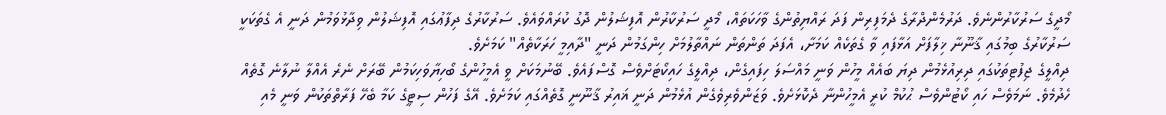މޯދީގެ ސަރުކާރުންނެވެ. ދަރުމެންދްރާގެ ދެމަފިރިން ފަދަ ރައްޔިތުންގެ ވާހަކަތައް، މޯދީ ސަރުކާރުން އޮފިޝަލުން ދޮގު ކުރައްވައެވެ. ސަރުކާރުގެ ދިފާޢުގައި އޮފިޝަލުން ވިދާޅުވަމުން ދަނީ އެ ގެތަކަކީ ސަރުކާރުގެ ބިމުގައި ޤާނޫނާ ޚިލާފަށް އަޅާފައި ވާ ގެތަކެއް ކަމަށާ، އެފަދަ ތަންތަން ނައްތާލުމަށް ހިންގަމުން ދަނީ "ދާއިމީ ހަރަކާތެއް" ކަމަށެވެ.
ދިއްލީގެ ޖިފުޓިތަކުގައި ދިރިއުޅެމުން ދިޔަ ބައެއް މީހުން ވަނީ މައްސަލަ ހިފައިގެން، ދިއްލީގެ ހައިކޯޓަށްވެސް ގޮސްފައެވެ. ބޭނުމަކަށް ވީ އެމީހުންގެ ބޯހިޔާވަހިކަމުން ބޭރަށް ނެރެ އެއްލާ ނުލާނެ ގޮތެއް ހެދުމެވެ. ނަމަވެސް ހައި ކޯޓުންވެސް ޙުކުމް ކުރީ އެމީހުންނާ ދެކޮޅަށެވެ. ވަޒަންވެރިވެގެން އުޅެމުން ދަނީ ޣައިރު ޤާނޫނީ ގޮތެއްގައި ކަމަށެވެ. އޭގެ ފަހުން ސިޓީގެ ކަމާ ބެހޭ ފަރާތްތަކުން ވަނީ މެއި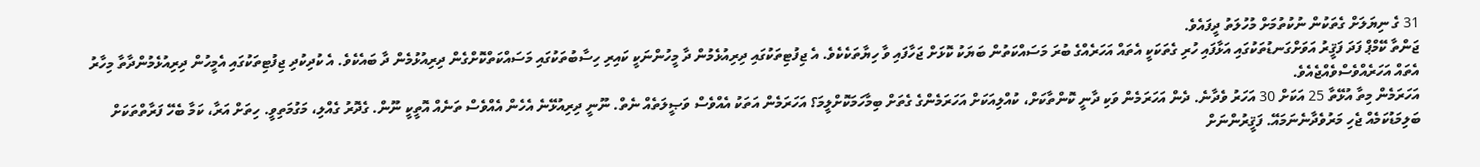31 ގެ ނިޔަލަށް ގެތަކުން ނުކުތުމަށް މުހުލަތު ދީފައެވެ.
ޖަންތާ ކޭމްޕް ފަދަ ފަޤީރު އަވަށްގަނޑުތަކުގައި އަޅާފައި ހުރި ގެތަކަކީ އެތައް އަހަރެއްގެ ބުރަ މަސައްކަތުން ބަޔަކު ކޮޅަށް ޖަހާފައި ވާ ހިޔާތަކެކެވެ. އެ ޖިފުޓިތަކުގައި ދިރިއުޅެމުން ދާ މީހުންނަކީ ކައިރި ހިސާބުތަކުގައި މަސައްކަތްކޮށްގެން ދިރިއުޅުމެން ދާ ބައެކެވެ. އެ ކުދިކުދި ޖިފުޓިތަކުގައި އެމީހުން ދިރިއުޅެމުންދާތާ މިހާރު އެތައް އަހަރެއްވެސްވެއްޖެއެވެ.
އަހަރަމެން މިތާ އުޅޭތާ 25 އަކަށް 30 އަހަރު ވެދާނެ. ދެން އަހަރަމެން ވަކި ދާނީ ކޮންތާކަށް، ކުއްލިއަކަށް އަހަރަމެންގެ ގެތަށް ބިމާހަމަކޮށްލީމަ؟ އަހަރަމެން އަތަކު އެއްވެސް ވަޞީލަތެއް ނެތް. ނޫނީ ދިރިއުޅޭނެ އެހެން އެއްވެސް ތަނެއް އޮތީކީ ނޫން. ގެދޮރު ގެއްލި، މަގުމަތިވީ. ހިތަށް އަރާ، ކަމާ ބެހޭ ފަރާތްތަކަށް ބަލިމަޑުކަމެއް ޖެހި މަރުވެދާނެނަމައޭ. ފަޤީރުންނަށް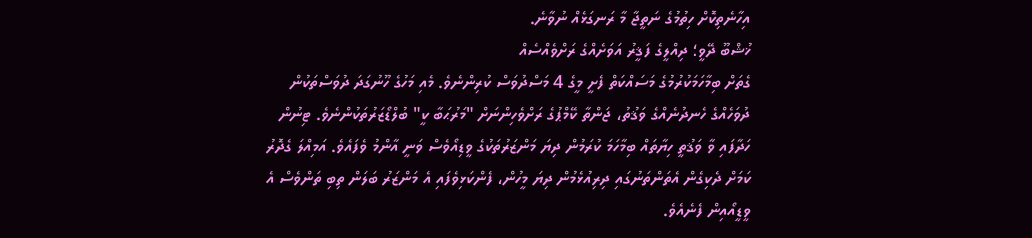އިހާނެތިކޮށް ހިތުމުގެ ނަތީޖާ މާ ރަނގަޅެއް ނުވާނެ.
ޚުޝްބޫ ދޭވީ؛ ދިއްލީގެ ފަޤީރު އަވަށެއްގެ ރަށްވެއްސެއް
ގެތަށް ބިމާހަމަކުރުމުގެ މަސައްކަތް ފެށީ މީގެ 4 މަސްދުވަސް ކުރިންނެވެ. މެއި މަހުގެ ހޫނުގަދަ ދުވަސްތަކުން ދުވަހެއްގެ ހެނދުނެއްގެ ވަޤުތު، ޖަންތާ ކޭމްޕުގެ ރަށްވެހިންނަށް "މަރުޙަބާ ކީ" ބުލްޑޯޒަރުތަކުންނެވެ. ޓިނުން ހަދާފައި ވާ ވަޤުތީ ހިޔާތައް ބިމާހަމަ ކުރަމުން ދިޔަ މަންޒަރުތަކުގެ ވީޑިއޯވެސް ވަނީ އާންމު ވެފައެވެ. އަމިއްލަ ގެދޮރު ކަމަށް ދެކިގެން އެތަންތަނުގައި ދިރިއުޅެމުން ދިޔަ މީހުން، ފެންކަޅިވެފައި އެ މަންޒަރު ބަލަން ތިބި ތަންވެސް އެ ވީޑީއޯއިން ފެނެއެވެ.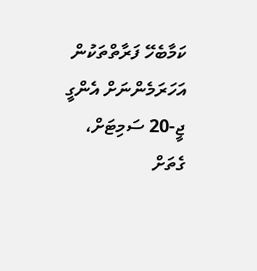ކަމާބެހޭ ފަރާތްތަކުން އަހަރަމެންނަށް އެންގީ ޖީ-20 ސަމިޓަށް، ގެތަށް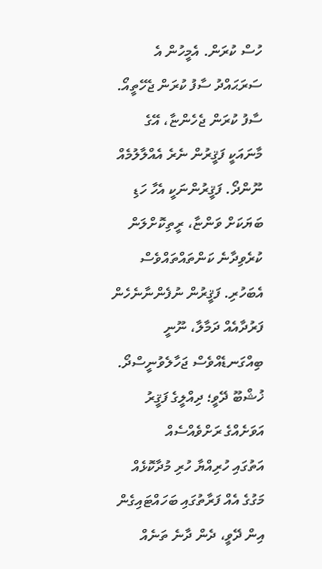ހުސް ކުރަން. އެމީހުން އެ ސަރަޙައްދު ސާފު ކުރަން ޖެހޭތީއޯ. ސާފު ކުރަން ޖެހެންޏާ، އޭގެ މާނައަކީ ފަޤީރުން ނެރެ އެއްލާލުމެއް ނޫންދޯ. ފަޤީރުންނަކީ އެހާ ހަޑި ބަޔަކަށް ވަންޏާ، ރީތިކޮށްލަން ކުރެވިދާނެ ކަންތައްތައްވެސް އެބަހުރި. ފަޤީރުން ނުފެންނާނެހެން ފަރުދާއެއް ދަމާލާ، ނޫނީ ބިއްގަނޑެއްވެސް ޖަހާލެވުނީސްދޯ.
ޚުޝްބޫ ދޭވީ؛ ދިއްލީގެ ފަޤީރު އަވަށެއްގެ ރަށްވެއްސެއް
އަތުގައި ހުރިއްޔާ ހުރި މުދާކޮޅެއް މަގުގެ އެއް ފަރާތުގައި ބަހައްޓައިގެން އިން ދޭވީ، ދެން ދާނެ ތަނެއް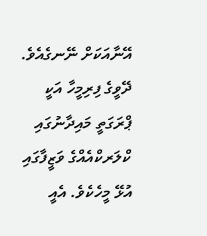އޭނާއަކަށް ނޭނގެއެވެ. ދޭވީގެ ފިރިމީހާ އަކީ ޕްރަގަތީ މައިދާނުގައި ކްލަރކްއެއްގެ ވަޒީފާގައި އުޅޭ މީހެކެވެ. އެއީ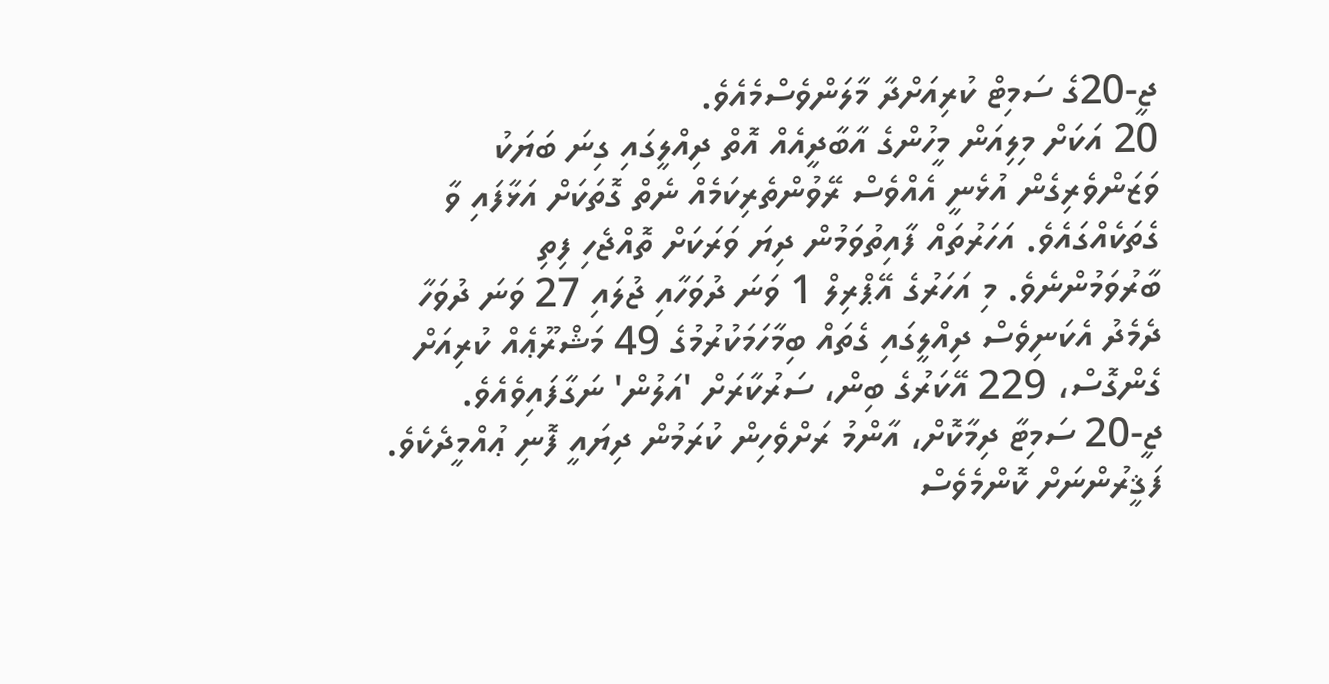ޖީ-20ގެ ސަމިޓް ކުރިއަށްދާ މާލަންވެސްމެއެވެ.
20 އަކަށް މިލިއަން މީހުންގެ އާބާދީއެއް އޮތް ދިއްލީގައި ގިނަ ބަޔަކު ވަޒަންވެރިގެން އުޅެނީ އެއްވެސް ރޭވުންތެރިކަމެއް ނެތް ގޮތަކަށް އަޅާފައި ވާ ގެތަކެއްގައެވެ. އަހަރުތައް ފާއިތުވަމުން ދިޔަ ވަރަކަށް ތޮއްޖެހި ފިތި ބާރުވަމުންނެވެ. މި އަހަރުގެ އޭޕްރިލް 1 ވަނަ ދުވަހާއި ޖުލައި 27 ވަނަ ދުވަހާ ދެމެދު އެކަނިވެސް ދިއްލީގައި ގެތައް ބިމާހަމަކުރުމުގެ 49 މަޝްރޫޢެއް ކުރިއަށް ގެންގޮސް، 229 އޭކަރުގެ ބިން، ސަރުކާރަށް 'އަލުން' ނަގާފައިވެއެވެ.
ޖީ-20 ސަމިޓާ ދިމާކޮށް، އާންމު ރަށްވެހިން ކުރަމުން ދިޔައީ ފޮނި ޢުއްމީދެކެވެ. ފަޤީރުންނަށް ކޮންމެވެސް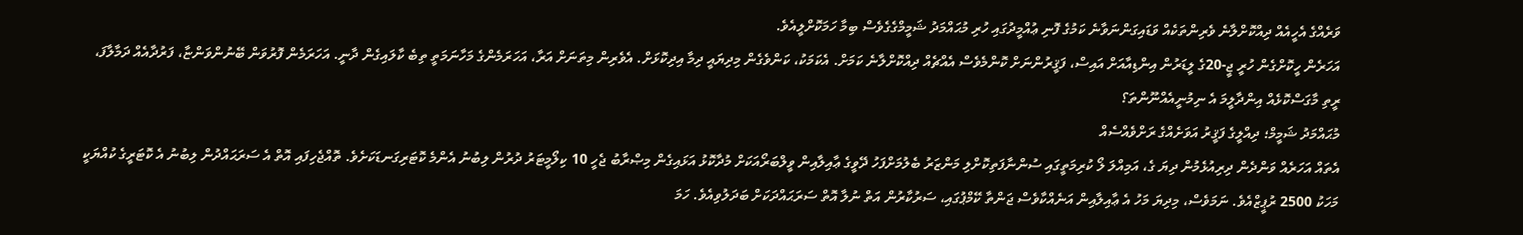ވަރެއްގެ އެހީއެއް ދިއްކޮށްލާނެ ވެރިންތަކެއް ވަޑައިގަންނަވާނެ ކަމުގެ ފޮނި ޢުއްމީދުގައި ހުރި މުޙައްމަދު ޝަމީމްގެގެވެސް ބިމާ ހަމަކޮށްލީއެވެ.
އަހަރެން ހީކޮށްގެން ހުރީ ޖީ-20ގެ ލީޑަރުން އިންޑިއާއަށް އައިސް، ފަޤީރުންނަށް ކޮންމެވެސް އެއްޗެއް ދިއްކޮށްލާނެ ކަމަށް. އެކަމަކު، ކަންވެގެން މިދިޔައީ ދިމާ އިދިކޮޅަށް. އެވެރިން މިތަނަށް އަރާ، އަހަރަމެންގެ މަހާނަމަތީ ތިބެ ކާލައިގެން ދާނީ. އަހަރަމެން ފޮރުވަން ބޭނުންވަންޏާ، ފަރުދާއެއް ދަމާލާފަ، ރީތި މާގަސްކޮޅެއް އިންދާލީމަ އެ ނިމުނީއެއްނޫންތަ؟
މުޙައްމަދު ޝަމީމް؛ ދިއްލީގެ ފަޤީރު އަވަށެއްގެ ރަށްވެއްސެއް
އެތައް އަހަރެއް ވަންދެން ދިރިއުޅެމުން ދިޔަ ގެ، އަމިއްލަ ލޯ ކުރިމަތީގައި ސުންނާފަތިކޮށްލި މަންޒަރު ބެލުމަށްފަހު ދޭވީގެ ޢާއިލާއިން ވީލްބަރޯއަކަށް މުދާކޮޅު އަޅައިގެން މިޞްރާބު ޖެހީ 10 ކިލޯމީޓަރު ދުރުން ލިބުނު އެންމެ ކޮޓަރިގަނޑަކަށެވެ. ތޮއްޖެހިފައި އޮތް އެ ސަރަޙައްދުން ލިބުނު އެ ކޮޓަރީގެ ކުއްޔަކީ މަހަކު 2500 ރުޕީޒްއެވެ. ނަމަވެސް، މިދިޔަ މަހު އެ ޢާއިލާއިން އަނެއްކާވެސް ޖަންތާ ކޭމްޕުގައި، ސަރުކާރުން އަތް ނުލާ އޮތް ސަރަޙައްދަކަށް ބަދަލުވިއެވެ. ހަމަ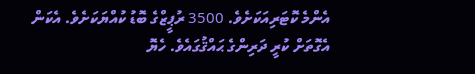އެންމެ ކޮޓަރިއަކަށެވެ. 3500 ރުޕީޒްގެ ބޮޑު ކުއްޔަކަށެވެ. އެކަން އެގޮތަށް ކުރީ ދަރިންގެ ޙައްޤުގައެވެ. ހެޔޮ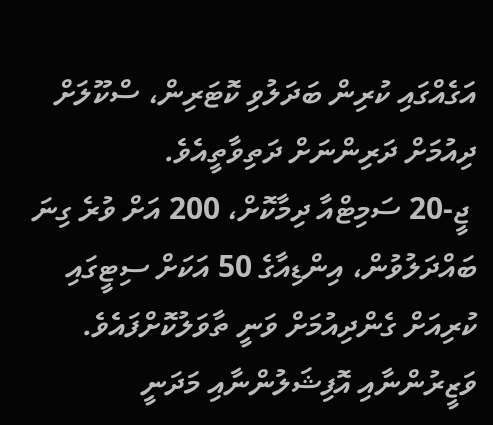އަގެއްގައި ކުރިން ބަދަލުވި ކޮޓަރިން، ސްކޫލަށް ދިއުމަށް ދަރިންނަށް ދަތިވާތީއެވެ.
 ޖީ-20 ސަމިޓްއާ ދިމާކޮށް، 200 އަށް ވުރެ ގިނަ ބައްދަލުވުން، އިންޑިއާގެ 50 އަކަށް ސިޓީގައި ކުރިއަށް ގެންދިއުމަށް ވަނީ ތާވަލުކޮށްފައެވެ. ވަޒީރުންނާއި އޮފިޝަލުންނާއި މަދަނީ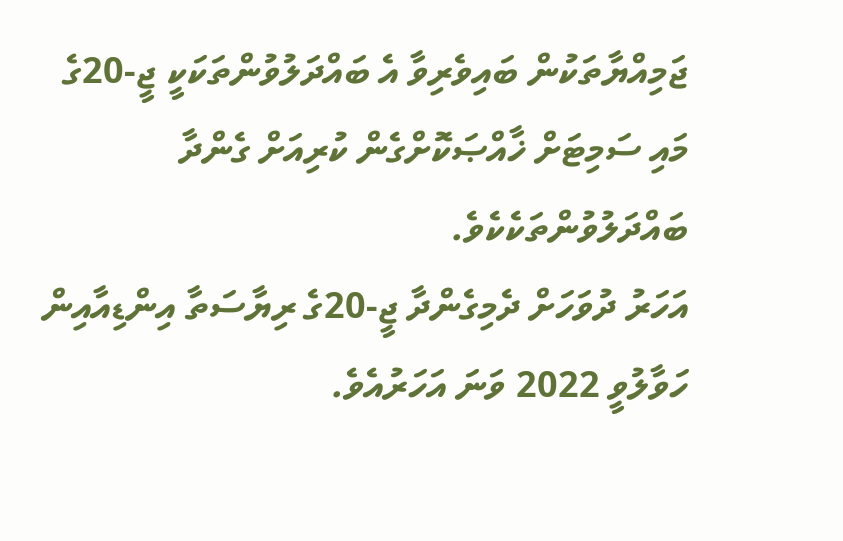ޖަމިއްޔާތަކުން ބައިވެރިވާ އެ ބައްދަލުވުންތަކަކީ ޖީ-20ގެ މައި ސަމިޓަށް ޚާއްޞަކޮށްގެން ކުރިއަށް ގެންދާ ބައްދަލުވުންތަކެކެވެ.
އަހަރު ދުވަހަށް ދެމިގެންދާ ޖީ-20ގެ ރިޔާސަތާ އިންޑިއާއިން ހަވާލުވީ 2022 ވަނަ އަހަރުއެވެ.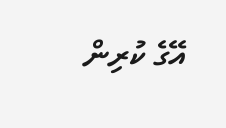އޭގެ ކުރިން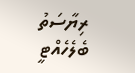ރިޔާސަތު ބެލެހެއްޓީ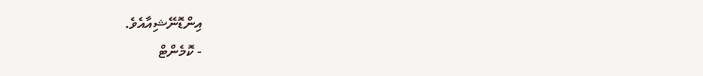އިންޑޮނޭޝިއާއެވެ.
- ކޮމެންޓް